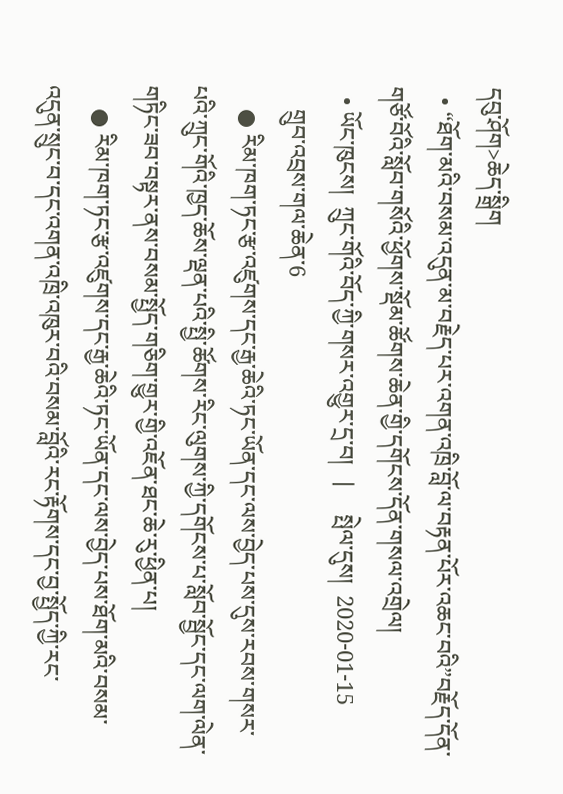དབུ་ཤོག>ཆེད་སྒྲིག
  • “ཐོག་མའི་བསམ་འདུན་མ་བརྗེད་པར་འགན་འཁྲི་བློ་ལ་བརྟན་པོར་འཆང་བའི”བརྗོད་དོན་གཙོ་བོའི་སློབ་གསོའི་ཕྱོགས་སྡོམ་ཚོགས་ཆེན་གྱི་དགོངས་དོན་གསལ་འགྲེལ།
  • ཡོང་ཁུངས།  ཀྲུང་གོའི་བོད་ཀྱི་གསར་འགྱུར་དྲ་བ།   |     སྤེལ་དུས།  2020-01-15
    གྲུབ་འབྲས་གལ་ཆེན་6
    ● རིམ་ཁག་ཏང་རྩ་འཛུགས་དང་རྒྱ་ཆེའི་ཏང་ཡོན་དང་ལས་བྱེད་པས་དུས་རབས་གསར་པའི་ཀྲུང་གོའི་ཁྱད་ཆོས་ལྡན་པའི་སྤྱི་ཚོགས་རིང་ལུགས་ཀྱི་དགོངས་པ་སློབ་སྦྱོང་དང་ལག་ལེན་གཏིང་ཟབ་བསྟར་ནས་བསམ་སྤྱོད་གཅིག་གྱུར་གྱི་འཇོན་ཐང་ཆེ་རུ་ཕྱིན་པ།
    ● རིམ་ཁག་ཏང་རྩ་འཛུགས་དང་རྒྱ་ཆེའི་ཏང་ཡོན་དང་ལས་བྱེད་པས་ཐོག་མའི་བསམ་འདུན་སྲུང་བ་དང་འགན་འཁྲི་འཁུར་བའི་བསམ་བློའི་རང་རྟོགས་དང་བྱ་སྤྱོད་ཀྱི་རང་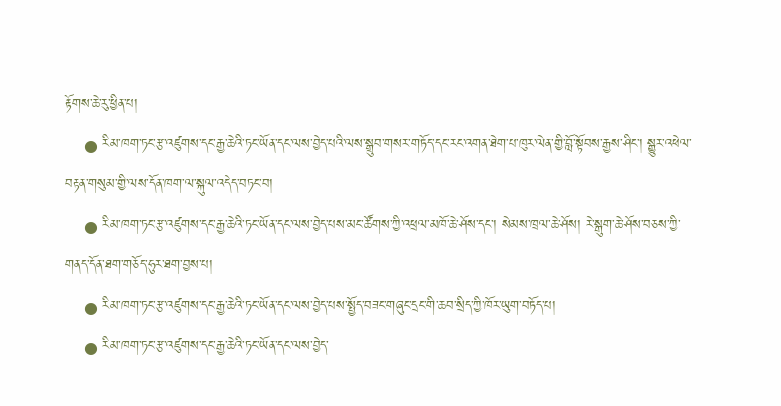རྟོགས་ཆེ་རུ་ཕྱིན་པ།
    ● རིམ་ཁག་ཏང་རྩ་འཛུགས་དང་རྒྱ་ཆེའི་ཏང་ཡོན་དང་ལས་བྱེད་པའི་ལས་སྒྲུབ་གསར་གཏོད་དང་རང་འགན་ཐེག་པ་ཁུར་ལེན་གྱི་བློ་སྟོབས་རྒྱས་ཤིང་། སྒྱུར་འཕེལ་བརྟན་གསུམ་གྱི་ལས་དོན་ཁག་ལ་སྐུལ་འདེད་བཏང་བ།
    ● རིམ་ཁག་ཏང་རྩ་འཛུགས་དང་རྒྱ་ཆེའི་ཏང་ཡོན་དང་ལས་བྱེད་པས་མང་ཚོགས་ཀྱི་འཕྲལ་མཁོ་ཆེ་ཤོས་དང་། སེམས་ཁྲལ་ཆེ་ཤོས། རེ་སྒུག་ཆེ་ཤོས་བཅས་ཀྱི་གནད་དོན་ཐག་གཅོད་ཧུར་ཐག་བྱས་པ།
    ● རིམ་ཁག་ཏང་རྩ་འཛུགས་དང་རྒྱ་ཆེའི་ཏང་ཡོན་དང་ལས་བྱེད་པས་སྤྱོད་བཟང་གཞུང་དྲང་གི་ཆབ་སྲིད་ཀྱི་ཁོར་ཡུག་བཏོད་པ།
    ● རིམ་ཁག་ཏང་རྩ་འཛུགས་དང་རྒྱ་ཆེའི་ཏང་ཡོན་དང་ལས་བྱེད་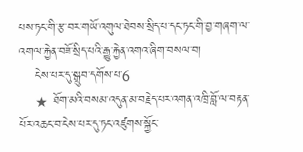པས་ཏང་གི་རྩ་བར་གཡོ་འགུལ་ཐེབས་སྲིད་པ་དང་ཏང་གི་བྱ་གཞག་ལ་འགལ་རྐྱེན་བཟོ་སྲིད་པའི་རྒྱུ་རྐྱེན་འགའ་ཞིག་བསལ་བ།
    ངེས་པར་དུ་སྒྲུབ་དགོས་པ་6
    ★ ཐོག་མའི་བསམ་འདུན་མ་བརྗེད་པར་འགན་འཁྲི་བློ་ལ་བརྟན་པོར་འཆང་བ་ངེས་པར་དུ་ཏང་འཛུགས་སྐྱོང་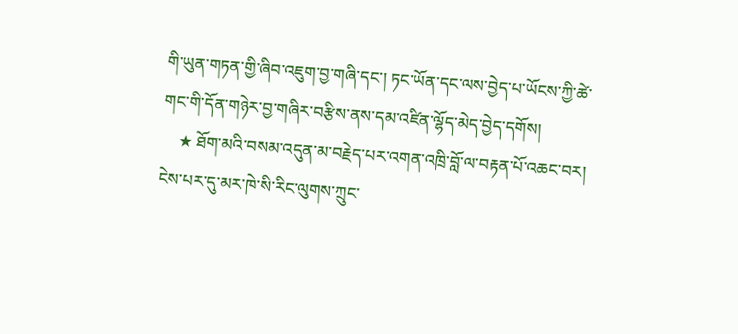གི་ཡུན་གཏན་གྱི་ཞིབ་འཇུག་བྱ་གཞི་དང་། ཏང་ཡོན་དང་ལས་བྱེད་པ་ཡོངས་ཀྱི་ཚེ་གང་གི་དོན་གཉེར་བྱ་གཞིར་བརྩིས་ནས་དམ་འཛིན་ལྷོད་མེད་བྱེད་དགོས།
    ★ ཐོག་མའི་བསམ་འདུན་མ་བརྗེད་པར་འགན་འཁྲི་བློ་ལ་བརྟན་པོ་འཆང་བར། ངེས་པར་དུ་མར་ཁེ་སི་རིང་ལུགས་ཀྲུང་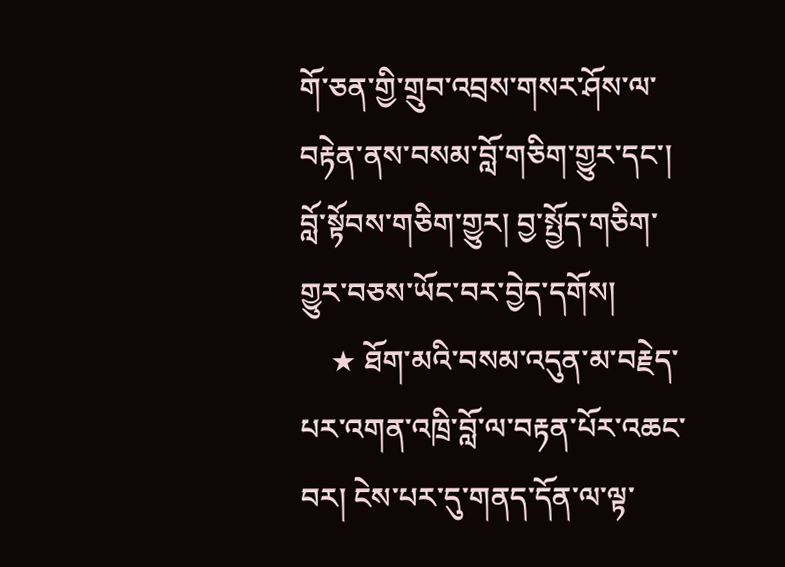གོ་ཅན་གྱི་གྲུབ་འབྲས་གསར་ཤོས་ལ་བརྟེན་ནས་བསམ་བློ་གཅིག་གྱུར་དང་། བློ་སྟོབས་གཅིག་གྱུར། བྱ་སྤྱོད་གཅིག་གྱུར་བཅས་ཡོང་བར་བྱེད་དགོས།
    ★ ཐོག་མའི་བསམ་འདུན་མ་བརྗེད་པར་འགན་འཁྲི་བློ་ལ་བརྟན་པོར་འཆང་བར། ངེས་པར་དུ་གནད་དོན་ལ་ལྟ་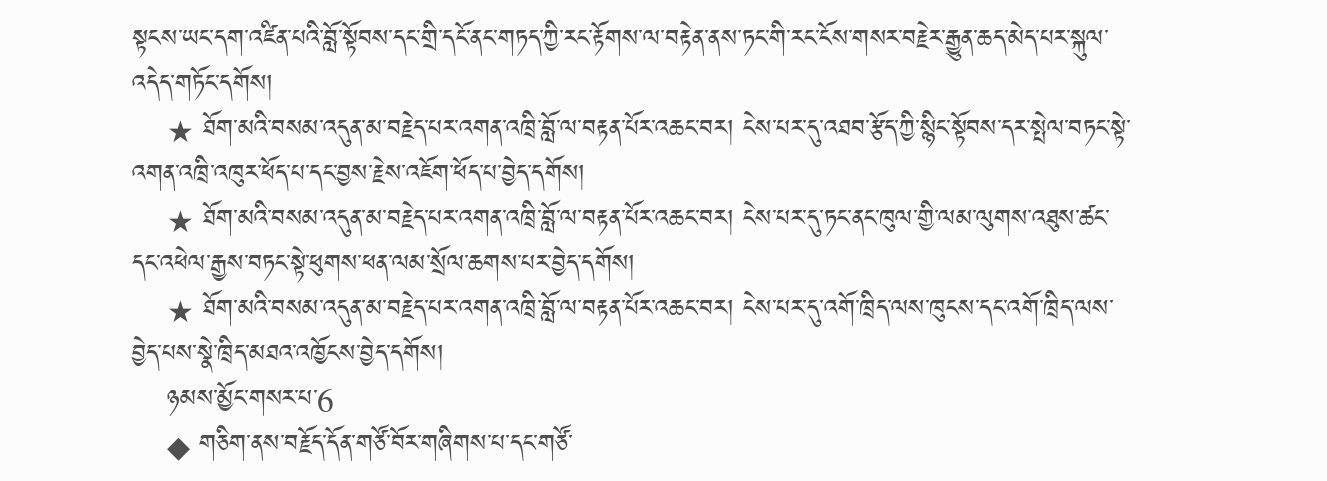སྟངས་ཡང་དག་འཛིན་པའི་བློ་སྟོབས་དང་གྲི་དངོ་ནང་གཏད་ཀྱི་རང་རྟོགས་ལ་བརྟེན་ནས་ཏང་གི་རང་ངོས་གསར་བརྗེར་རྒྱུན་ཆད་མེད་པར་སྐུལ་འདེད་གཏོང་དགོས།
    ★ ཐོག་མའི་བསམ་འདུན་མ་བརྗེད་པར་འགན་འཁྲི་བློ་ལ་བརྟན་པོར་འཆང་བར། ངེས་པར་དུ་འཐབ་རྩོད་ཀྱི་སྙིང་སྟོབས་དར་སྤེལ་བཏང་སྟེ་འགན་འཁྲི་འཁུར་ཕོད་པ་དང་བྱས་རྗེས་འཇོག་ཕོད་པ་བྱེད་དགོས།
    ★ ཐོག་མའི་བསམ་འདུན་མ་བརྗེད་པར་འགན་འཁྲི་བློ་ལ་བརྟན་པོར་འཆང་བར། ངེས་པར་དུ་ཏང་ནང་ཁུལ་གྱི་ལམ་ལུགས་འཐུས་ཚང་དང་འཕེལ་རྒྱས་བཏང་སྟེ་ཕུགས་ཕན་ལམ་སྲོལ་ཆགས་པར་བྱེད་དགོས།
    ★ ཐོག་མའི་བསམ་འདུན་མ་བརྗེད་པར་འགན་འཁྲི་བློ་ལ་བརྟན་པོར་འཆང་བར། ངེས་པར་དུ་འགོ་ཁྲིད་ལས་ཁུངས་དང་འགོ་ཁྲིད་ལས་བྱེད་པས་སྣེ་ཁྲིད་མཐའ་འཁྱོངས་བྱེད་དགོས།
    ཉམས་མྱོང་གསར་པ་6
    ◆ གཅིག་ནས་བརྗོད་དོན་གཙོ་བོར་གཞིགས་པ་དང་གཙོ་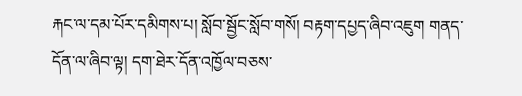རྐང་ལ་དམ་པོར་དམིགས་པ། སློབ་སྦྱོང་སློབ་གསོ། བརྟག་དཔྱད་ཞིབ་འཇུག གནད་དོན་ལ་ཞིབ་ལྟ། དག་ཐེར་དོན་འཁྱོལ་བཅས་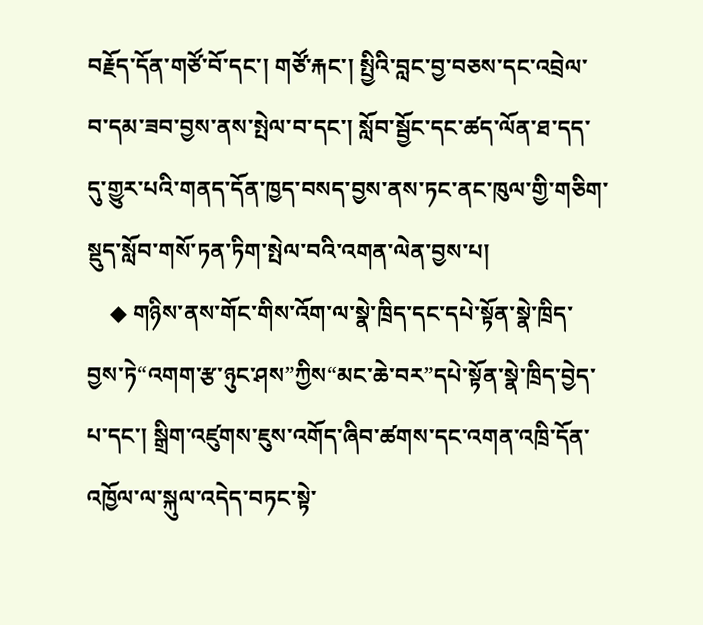བརྗོད་དོན་གཙོ་བོ་དང་། གཙོ་རྐང་། སྤྱིའི་བླང་བྱ་བཅས་དང་འབྲེལ་བ་དམ་ཟབ་བྱས་ནས་སྤེལ་བ་དང་། སློབ་སྦྱོང་དང་ཚད་ལོན་ཐ་དད་དུ་གྱུར་པའི་གནད་དོན་ཁྱད་བསད་བྱས་ནས་ཏང་ནང་ཁུལ་གྱི་གཅིག་སྡུད་སློབ་གསོ་ཏན་ཏིག་སྤེལ་བའི་འགན་ལེན་བྱས་པ།
    ◆ གཉིས་ནས་གོང་གིས་འོག་ལ་སྣེ་ཁྲིད་དང་དཔེ་སྟོན་སྣེ་ཁྲིད་བྱས་ཏེ“འགག་རྩ་ཉུང་ཤས”ཀྱིས“མང་ཆེ་བར”དཔེ་སྟོན་སྣེ་ཁྲིད་བྱེད་པ་དང་། སྒྲིག་འཛུགས་ཇུས་འགོད་ཞིབ་ཚགས་དང་འགན་འཁྲི་དོན་འཁྱོལ་ལ་སྐུལ་འདེད་བཏང་སྟེ་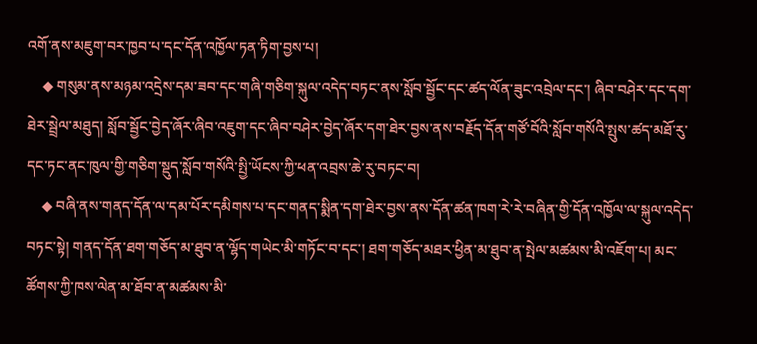འགོ་ནས་མཇུག་བར་ཁྱབ་པ་དང་དོན་འཁྱོལ་ཏན་ཏིག་བྱས་པ།
    ◆ གསུམ་ནས་མཉམ་འདྲེས་དམ་ཟབ་དང་གཞི་གཅིག་སྐུལ་འདེད་བཏང་ནས་སློབ་སྦྱོང་དང་ཚད་ལོན་ཟུང་འབྲེལ་དང་། ཞིབ་བཤེར་དང་དག་ཐེར་སྦྲེལ་མཐུད། སློབ་སྦྱོང་བྱེད་ཞོར་ཞིབ་འཇུག་དང་ཞིབ་བཤེར་བྱེད་ཞོར་དག་ཐེར་བྱས་ནས་བརྗོད་དོན་གཙོ་བོའི་སློབ་གསོའི་སྤུས་ཚད་མཐོ་རུ་དང་ཏང་ནང་ཁུལ་གྱི་གཅིག་སྡུད་སློབ་གསོའི་སྤྱི་ཡོངས་ཀྱི་ཕན་འབྲས་ཆེ་རུ་བཏང་བ།
    ◆ བཞི་ནས་གནད་དོན་ལ་དམ་པོར་དམིགས་པ་དང་གནད་སྨིན་དག་ཐེར་བྱས་ནས་དོན་ཚན་ཁག་རེ་རེ་བཞིན་གྱི་དོན་འཁྱོལ་ལ་སྐུལ་འདེད་བཏང་སྟེ། གནད་དོན་ཐག་གཅོད་མ་ཐུབ་ན་ལྷོད་གཡེང་མི་གཏོང་བ་དང་། ཐག་གཅོད་མཐར་ཕྱིན་མ་ཐུབ་ན་སྤེལ་མཚམས་མི་འཇོག་པ། མང་ཚོགས་ཀྱི་ཁས་ལེན་མ་ཐོབ་ན་མཚམས་མི་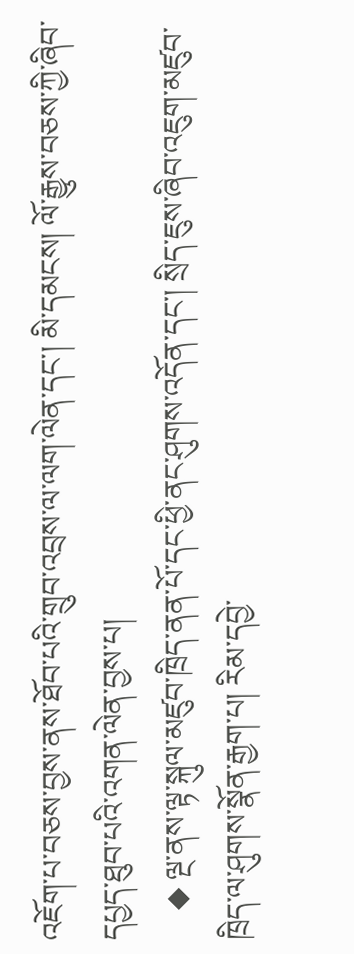འཇོག་པ་བཅས་བྱས་ནས་ཐོབ་པའི་གྲུབ་འབྲས་ལ་ལག་ལེན་དང་། མི་དམངས། ལོ་རྒྱུས་བཅས་ཀྱི་ཞིབ་དཔྱད་ཐུབ་པའི་འགན་ལེན་བྱས་པ།
    ◆ ལྔ་ནས་ལྟ་སྐུལ་མཛུབ་ཁྲིད་ནན་པོ་དང་ཕྱི་ནང་ཤུགས་འདོན་དང་། སྲིད་ཇུས་ཞིབ་འཇུག་མཛུབ་ཁྲིད་ལ་ཤུགས་སྣོན་རྒྱག་པ། རིམ་དབྱེ་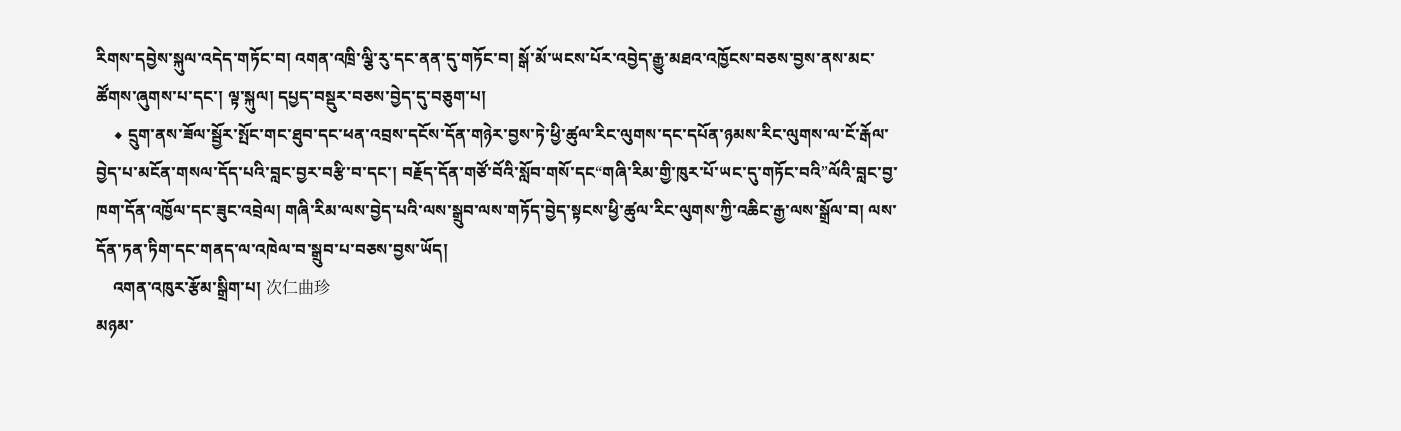རིགས་དབྱེས་སྐུལ་འདེད་གཏོང་བ། འགན་འཁྲི་ལྕི་རུ་དང་ནན་དུ་གཏོང་བ། སྒོ་མོ་ཡངས་པོར་འབྱེད་རྒྱུ་མཐའ་འཁྱོངས་བཅས་བྱས་ནས་མང་ཚོགས་ཞུགས་པ་དང་། ལྟ་སྐུལ། དཔྱད་བསྡུར་བཅས་བྱེད་དུ་བཅུག་པ།
    ◆ དྲུག་ནས་ཟོལ་སྦྱོར་སྤོང་གང་ཐུབ་དང་ཕན་འབྲས་དངོས་དོན་གཉེར་བྱས་ཏེ་ཕྱི་ཚུལ་རིང་ལུགས་དང་དཔོན་ཉམས་རིང་ལུགས་ལ་ངོ་རྒོལ་བྱེད་པ་མངོན་གསལ་དོད་པའི་བླང་བྱར་བརྩི་བ་དང་། བརྗོད་དོན་གཙོ་བོའི་སློབ་གསོ་དང“གཞི་རིམ་གྱི་ཁུར་པོ་ཡང་དུ་གཏོང་བའི”ལོའི་བླང་བྱ་ཁག་དོན་འཁྱོལ་དང་ཟུང་འབྲེལ། གཞི་རིམ་ལས་བྱེད་པའི་ལས་སྒྲུབ་ལས་གཏོད་བྱེད་སྟངས་ཕྱི་ཚུལ་རིང་ལུགས་ཀྱི་འཆིང་རྒྱ་ལས་སྒྲོལ་བ། ལས་དོན་ཏན་ཏིག་དང་གནད་ལ་འཁེལ་བ་སྒྲུབ་པ་བཅས་བྱས་ཡོད།
    འགན་འཁུར་རྩོམ་སྒྲིག་པ། 次仁曲珍
མཉམ་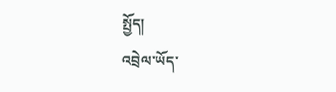སྤྱོད།
འབྲེལ་ཡོད་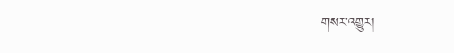གསར་འགྱུར།